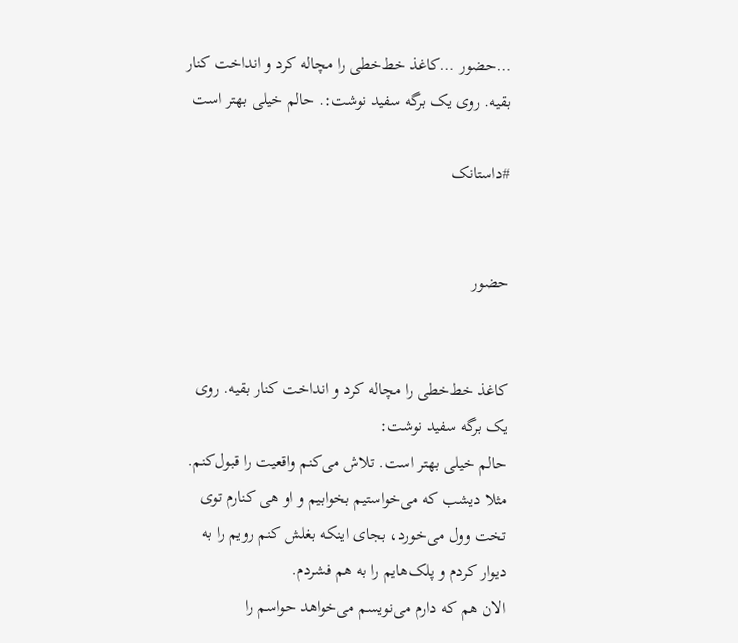…حضور …کاغذ خط‌خطی را مچاله کرد و انداخت کنار بقیه. روی یک برگه سفید نوشت:. حالم خیلی بهتر است

#داستانک


حضور


کاغذ خط‌خطی را مچاله کرد و انداخت کنار بقیه. روی یک برگه سفید نوشت:
حالم خیلی بهتر است. تلاش می‌کنم واقعیت را قبول‌کنم.
مثلا دیشب که می‌خواستیم بخوابیم و او هی کنارم توی تخت وول می‌خورد، بجای اینکه بغلش کنم رویم را به دیوار کردم و پلک‌هایم را به هم فشردم.
الان هم که دارم می‌نویسم می‌خواهد حواسم را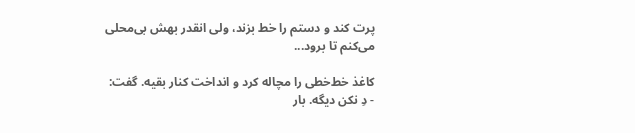پرت کند و دستم را خط بزند، ولی انقدر بهش بی‌محلی می‌کنم تا برود...

کاغذ خط‌خطی را مچاله کرد و انداخت کنار بقیه. گفت:
- دِ نکن دیگه. بار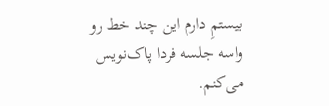بیستم‌ِ دارم این چند خط رو واسه جلسه فردا پاک‌نویس می‌کنم.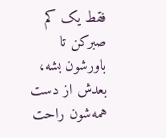فقط یک کم صبرکن تا باورشون بشه، بعدش از دست همه‌شون راحت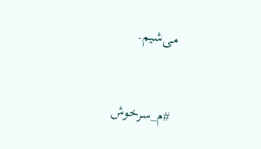می‌شیم.


#م_سرخوش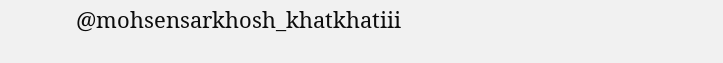@mohsensarkhosh_khatkhatiii